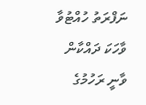ނަފްރަތު ހުއްޓުވާ ވާހަކަ ދައްކާން ވާނީ ރަހުމުގެ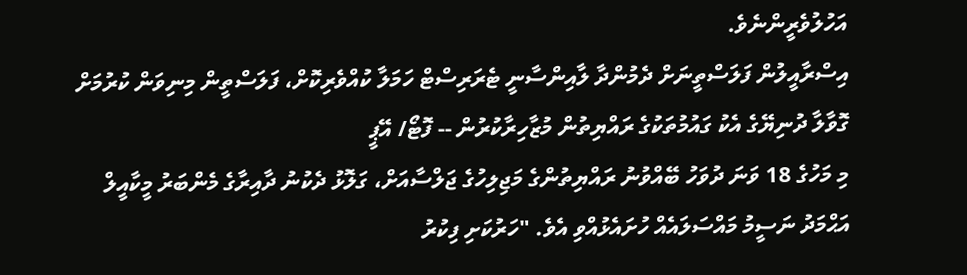އަހުލުވެރީންނެވެ.
އިސްރާއީލުން ފަލަސްތީނަށް ދެމުންދާ ލާއިންސާނީ ޓެރަރިސްޓް ހަމަލާ ކުއްވެރިކޮށް، ފަލަސްތީން މިނިވަން ކުރުމަށް ގޮވާލާ ދުނިޔޭގެ އެކު ގައުމުތަކުގެ ރައްޔިތުން މުޒާހިރާކުރުން -- ފޮޓޯ/ އޭޕީ
މި މަހުގެ 18 ވަނަ ދުވަހު ބޭއްވުނު ރައްޔިތުންގެ މަޖިލިހުގެ ޖަލްސާއަށް، ގަލޮޅު ދެކުނު ދާއިރާގެ މެންބަރު މީކާއީލް އަޙްމަދު ނަސީމު މައްސަލައެއް ހުށައެޅުއްވި އެވެ. "ހަރުކަށި ފިކުރު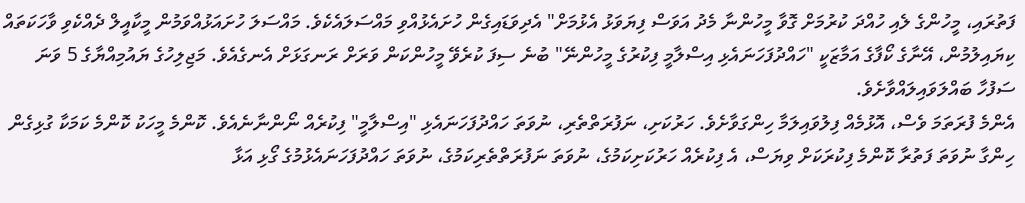ފަތުރައި، މީހުންގެ ލެއި ހުއްދަ ކުރުމަށް ގޮވާ މީހުންނާ މެދު އަވަސް ފިޔަވަޅު އެޅުމަށް" އެދިވަޑައިގެން ހުށައެޅުއްވި މައްސަލައެކެވެ. މައްސަލަ ހުށައަޅުއްވަމުން މީކާއީލް ދެއްކެވި ވާހަކަތައް ކިޔައިލުމުން، އޭނާގެ ކޯފާގެ އަމާޒަކީ "ހައްދުފަހަނައެޅި އިސްލާމީ ފިކުރުގެ މީހުންނޭ" ބުނެ ސިފަ ކުރެވޭ މީހުންކަން ވަރަށް ރަނގަޅަށް އެނގެއެވެ. މަޖިލިހުގެ ޔައުމިއްޔާގެ 5 ވަނަ ސަފުހާ ބައްލަވައިލައްވާށެވެ.
އެންމެ ފުރަތަމަ ވެސް، އޮޅުމެއް ފިލުވައިލަމާ ހިންގަވާށެވެ. ހަރުކަށި، ނަފުރަތްތެރި، ނުވަތަ ހައްދުފަހަނައެޅި "އިސްލާމީ" ފިކުރެއް ނޯންނާނެއެވެ. ކޮންމެ މީހަކު ކޮންމެ ކަމަކާ ގުޅިގެން ހިންގާ ނުވަތަ ފަތުރާ ކޮންމެ ފިކުރަކަށް ވިޔަސް، އެ ފިކުރެއް ހަރުކަށިކަމުގެ، ނުވަތަ ނަފުރަތްތެރިކަމުގެ، ނުވަތަ ހައްދުފަހަނައެޅުމުގެ ގޯޅި އަޅާ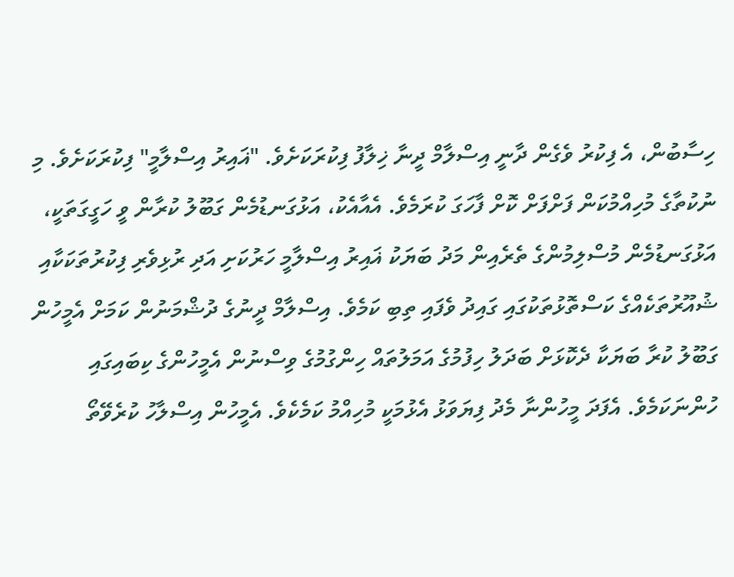ހިސާބުން، އެ ފިކުރު ވެގެން ދާނީ އިސްލާމް ދީނާ ޚިލާފު ފިކުރަކަށެވެ. "ޣައިރު އިސްލާމީ" ފިކުރަކަށެވެ. މި ނުކުތާގެ މުހިއްމުކަން ފަށްފަށް ކޮށް ފާހަގަ ކުރަމެވެ. އެއާއެކު، އަޅުގަނޑުމެން ގަބޫލު ކުރާން ވީ ހަގީގަތަކީ، އަޅުގަނޑުމެން މުސްލިމުންގެ ތެރެއިން މަދު ބަޔަކު ޣައިރު އިސްލާމީ ހަރުކަށި އަދި ރުޅިވެރި ފިކުރުތަކަކާއި ޝުއޫރުތަކެއްގެ ކަސްތޮޅުތަކުގައި ގައިދު ވެފައި ތިބި ކަމެވެ. އިސްލާމް ދީނުގެ ދުޝްމަނުން ކަމަށް އެމީހުން ގަބޫލު ކުރާ ބަޔަކާ ދެކޮޅަށް ބަދަލު ހިފުމުގެ އަމަލުތައް ހިންގުމުގެ ވިސްނުން އެމީހުންގެ ކިބައިގައި ހުންނަކަމެވެ. އެފަދަ މީހުންނާ މެދު ފިޔަވަޅު އެޅުމަކީ މުހިއްމު ކަމެކެވެ. އެމީހުން އިސްލާހު ކުރެވޭތޯ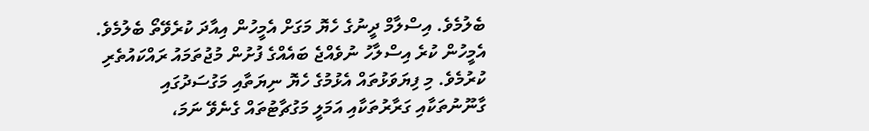ބެލުމެވެ. އިސްލާމް ދީނުގެ ހެޔޮ މަގަށް އެމީހުން އިއާދަ ކުރެވޭތޯ ބެލުމެވެ. އެމީހުން ކުރެ އިސްލާހު ނުވެއްޖެ ބައެއްގެ ފުށުން މުޖުތަމައު ރައްކައުތެރި ކުރުމެވެ. މި ފިޔަވަޅުތައް އެޅުމުގެ ހެޔޮ ނިޔަތާއި މަގުސަދުގައި ގާނޫނުތަކާއި ގަރާރުތަކާއި އަމަލީ މަގުޗާޓުތައް ގެނެވޭ ނަމަ،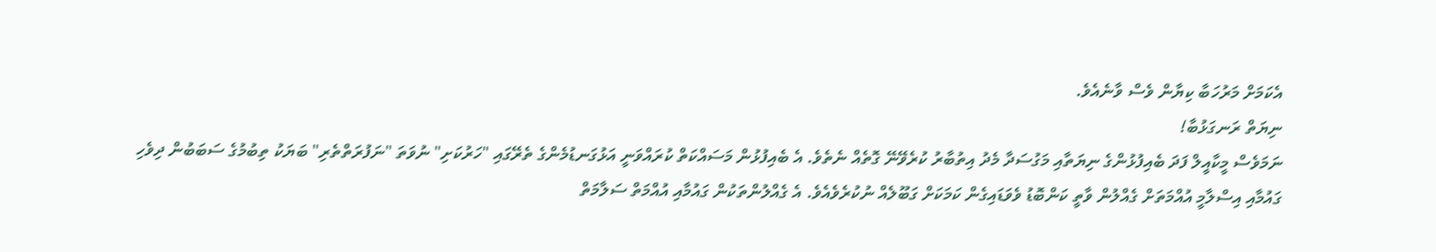އެކަމަށް މަރުހަބާ ކިޔާން ވެސް ވާނެއެވެ.
ނިޔަތް ރަނގަޅުބާ!
ނަމަވެސް މީކާއީލް ފަދަ ބެއިފުޅުންގެ ނިޔަތާއި މަގުސަދާ މެދު އިތުބާރު ކުރެވޭނޭ ގޮތެއް ނެތެވެ. އެ ބެއިފުޅުން މަސައްކަތް ކުރައްވަނީ އަޅުގަނޑުމެންގެ ތެރޭގައި "ހަރުކަށި" ނުވަތަ "ނަފުރަތްތެރި" ބަޔަކު ތިބުމުގެ ސަބަބުން ދިވެހި ގައުމާއި އިސްލާމީ އުއްމަތަށް ގެއްލުން ވާތީ ކަންބޮޑު ވެވަޑައިގެން ކަމަކަށް ގަބޫލެއް ނުކުރެވެއެވެ. އެ ގެއްލުންތަކުން ގައުމާއި އުއްމަތް ސަލާމަތް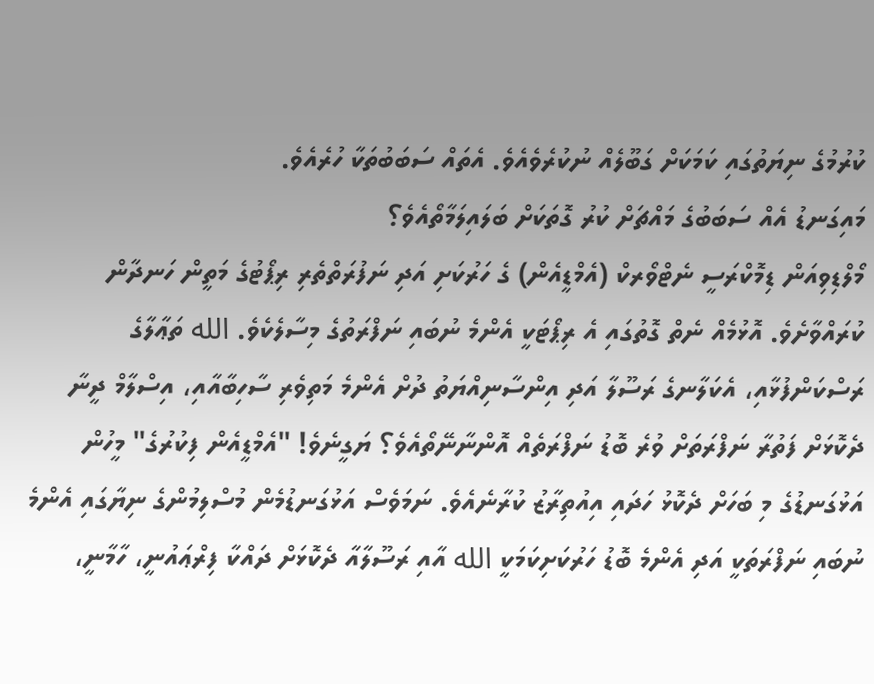ކުރުމުގެ ނިޔަތުގައި ކަމަކަށް ގަބޫލެއް ނުކުރެވެއެވެ. އެތައް ސަބަބުތަކާ ހުރެއެވެ.
މައިގަނޑު އެއް ސަބަބުގެ މައްޗަށް ކުރު ގޮތަކަށް ބަލައިލަމާތޯއެވެ؟
މޯލްޑިވިއަން ޑިމޮކްރަސީ ނެޓްވޯރކް (އެމްޑީއެން) ގެ ހަރުކަށި އަދި ނަފުރަތްތެރި ރިޕޯޓުގެ މަތީން ހަނދާން ކުރައްވާށެވެ. އޮޅުމެއް ނެތް ގޮތުގައި އެ ރިޕޯޓަކީ އެންމެ ނުބައި ނަފްރަތުގެ މިސާލެކެވެ. الله ތަޢާލާގެ ރަސްކަންފުޅާއި، އެކަލާނގެ ރަސޫލާ އަދި އިންސާނިއްޔަތު ދުށް އެންމެ މަތިވެރި ސާހިބާއާއި، އިސްލާމް ދީނާ ދެކޮޅަށް ފަތުރާ ނަފްރަތަށް ވުރެ ބޮޑު ނަފްރަތެއް އޮންނާނޭތޯއެވެ؟ ޔަގީނެވެ! "އެމްޑީއެން ފިކުރުގެ" މީހުން އަޅުގަނޑުގެ މި ބަހަށް ދެކޮޅު ހަދައި އިއުތިރާޒު ކުރާނެއެވެ. ނަމަވެސް އަޅުގަނޑުމެން މުސްލިމުންގެ ނިޔާގައި އެންމެ ނުބައި ނަފްރަތަކީ އަދި އެންމެ ބޮޑު ހަރުކަށިކަމަކީ الله އާއި ރަސޫލާއާ ދެކޮޅަށް ދައްކާ ފިރްޢައުނީ، ހާމާނީ،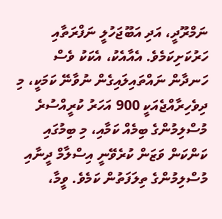ނަމްރޫދީ، އަދި އަބޫޖަހުލީ ނަފްރަތާއި ހަރުކަށިކަމެވެ. އެއާއެކު، އެކަކު ވެސް ހަނދާން ނައްތައިލައިގެން ނުވާނޭ ކަމަކީ، މި ދިވެހިރާއްޖެއަކީ 900 އަހަރު ކުރީއްސުރެ މުސްލިމުންގެ ބިމެއް ކަމާއި، މި ބިމުގައި ކަންކަން ވަޒަން ކުރެވޭނީ އިސްލާމް ދީނާއި މުސްލިމުންގެ ތިލަފަތުން ކަމެވެ. ވީމާ،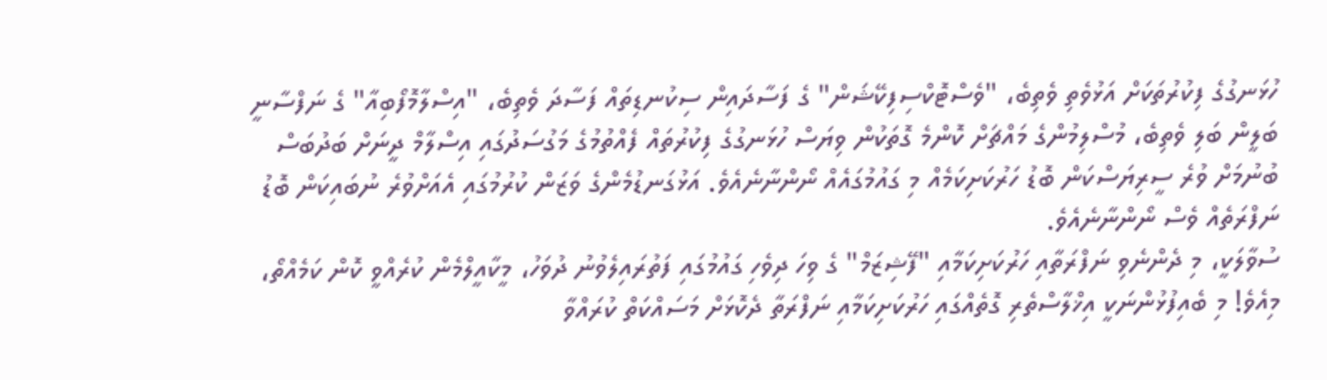ހުޅަނގުގެ ފިކުރުތަކަށް އަޅުވެތި ވެތިބެ، "ވެސްޓޮކްސިފިކޭޝަން" ގެ ފަސާދައިން ސިކުނޑިތައް ފަސާދަ ވެތިބެ، "އިސްލާމޮފޯބިއާ" ގެ ނަފްސާނީ ބަލީން ބަލި ވެތިބެ، މުސްލިމުންގެ މައްޗަށް ކޮންމެ ގޮތަކުން ވިޔަސް ހުޅަނގުގެ ފިކުރުތައް ފެއްތުމުގެ މަގުސަދުގައި އިސްލާމް ދީނަށް ބަދުބަސް ބުނުމަށް ވުރެ ސީރިޔަސްކަން ބޮޑު ހަރުކަށިކަމެއް މި ގައުމުގައެއް ނޯންނާނެއެވެ. އަޅުގަނޑުމެންގެ ވަޒަން ކުރުމުގައި އެއަށްވުރެ ނުބައިކަން ބޮޑު ނަފްރަތެއް ވެސް ނޯންނާނެއެވެ.
ސުވާލަކީ، މި ދެންނެވި ނަފްރަތާއި ހަރުކަށިކަމާއި "ފޭޝިޒަމް" ގެ ވިހަ ދިވެހި ގައުމުގައި ފަތުރައިލެވުނު ދުވަހު، މީކާއީލްމެން ކުރެއްވީ ކޮން ކަމެއްތޯ، މިއެވެ! މި ބެއިފުޅުންނަކީ އިޚްލާސްތެރި ގޮތެއްގައި ހަރުކަށިކަމާއި ނަފްރަތާ ދެކޮޅަށް މަސައްކަތް ކުރައްވާ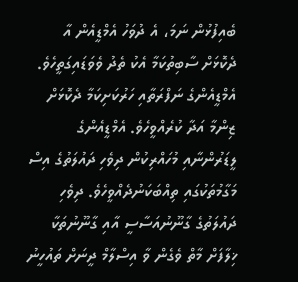ބެއިފުޅުން ނަމަ، އެ ދުވަހު އެމްޑީއެން އާ ދެކޮޅަށް ސާބިތުކަމާ އެކު ތެދު ވެވަޑައިގަތީހެވެ. އެމްޑީއެންގެ ނަފްރަތާއި ހަރުކަށިކަމާ ދެކޮޅަށް ޒިންމާ އަދާ ކުރެއްވީހެވެ. އެމްޑީއެންގެ ލީޑަރުންނާއި މުހައްރިކުން ދިވެހި ދައުލަތުގެ އިސް މަގާމުތަކުގައި ތިއްބަކަނުދެއްވީހެވެ. ދިވެހި ދައުލަތުގެ ގާނޫނުއަސާސީ އާއި ގާނޫނުތަކާ ޚިލާފަށް މާތް ވެގެން ވާ އިސްލާމް ދީނަށް ތައުހީނު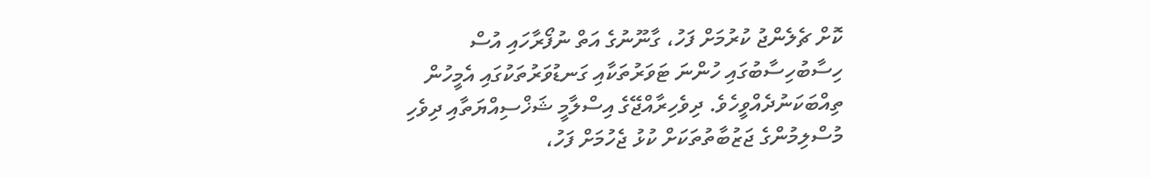ކޮށް ޗެލެންޖު ކުރުމަށް ފަހު، ގާނޫނުގެ އަތް ނުފޯރާހައި އުސް ހިސާބުހިސާބުގައި ހުންނަ ޓަވަރުތަކާއި ގަނޑުވަރުތަކުގައި އެމީހުން ތިއްބަކަނުދެއްވީހެވެ. ދިވެހިރާއްޖޭގެ އިސްލާމީ ޝަޚްސިއްޔަތާއި ދިވެހި މުސްލިމުންގެ ޖަޒުބާތުތަކަށް ކުޅު ޖެހުމަށް ފަހު،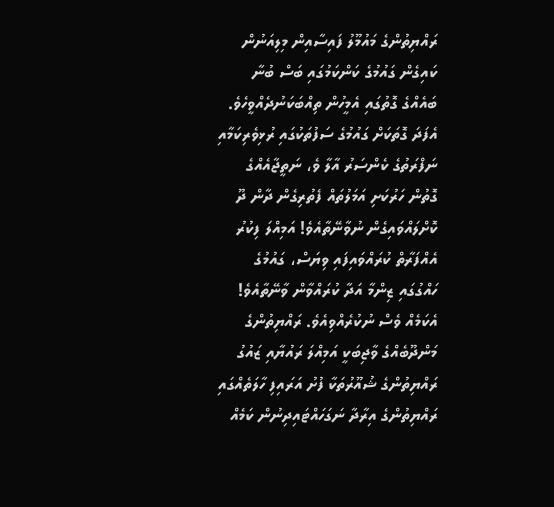ރައްޔިތުންގެ މައުމޫލު ފައިސާއިން މިލިއަނުން ކައިގެން ގައުމުގެ ކަންކަމުގައި ބަސް ބުނާ ބައެއްގެ ގޮތުގައި އެމީހުން ތިއްބަކަނުދެއްވީހެވެ. އެފަދަ ގޮތަކަށް ގައުމުގެ ސަފުތަކުގައި ރުޅިވެރިކަމާއި ނަފްރަތުގެ ކެންސަރު އާލާ ވެ، ނަތީޖާއެއްގެ ގޮތުން ހަރުކަށި އަމަލުތައް ފެތުރިގެން ދާން ދޫ ކޮށްލައްވައިގެން ނުވާނޭތާއެވެ! އަމިއްލަ ފިކުރު އެއްފަރާތް ކުރައްވައިފައި ވިޔަސް، ގައުމުގެ ހައްގުގައި ޒިންމާ އަދާ ކުރައްވާން ވާނޭތާއެވެ! އެކަމެއް ވެސް ނުކުރެއްވިއެވެ. ރައްޔިތުންގެ މަންދޫބެއްގެ ވާޖިބަކީ އަމިއްލަ ރައުޔާއި ޒައުގު ރައްޔިތުންގެ ޝުއޫރުތަކާ ފުށު އަރައިފި ހާލަތެއްގައި ރައްޔިތުންގެ އިރާދާ ނަގަހައްޓައިދިނުން ކަމެއް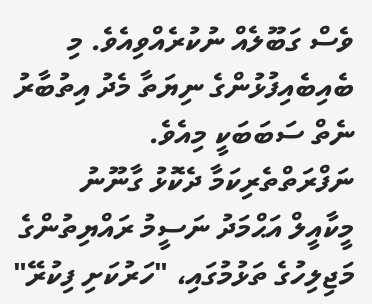ވެސް ގަބޫލެއް ނުކުރެއްވިއެވެ. މި ބެއިބެއިފުޅުންގެ ނިޔަތާ މެދު އިތުބާރު ނެތް ސަބަބަކީ މިއެވެ.
ނަފްރަތްތެރިކަމާ ދެކޮޅު ގާނޫނު
މީކާއީލް އަޙްމަދު ނަސީމު ރައްޔިތުންގެ މަޖިލިހުގެ ތަޅުމުގައި، "ހަރުކަށި ފިކުރޭ"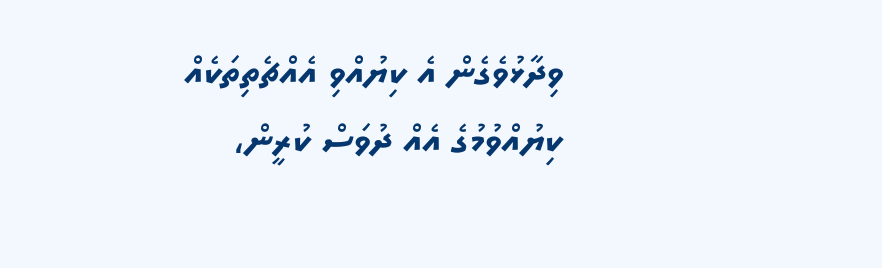ވިދާޅުވެގެން އެ ކިޔުއްވި އެއްޗެތިތަކެއް ކިޔުއްވުމުގެ އެއް ދުވަސް ކުރީން،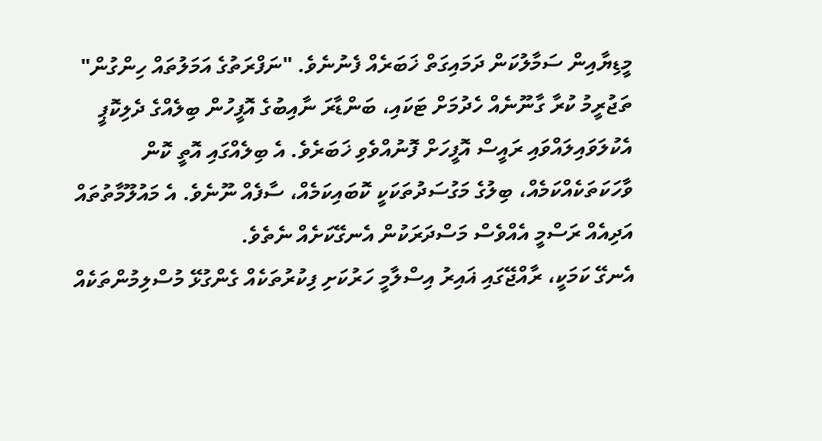މީޑިޔާއިން ސަމާލުކަން ދަމައިގަތް ޚަބަރެއް ފެނުނެވެ. "ނަފްރަތުގެ އަމަލުތައް ހިންގުން" ތަޖުރީމު ކުރާ ގާނޫނެއް ހެދުމަށް ޓަކައި، ބަންޑާރަ ނާއިބުގެ އޮފީހުން ބިލެއްގެ ދެލިކޮޕީ އެކުލަވައިލައްވައި ރައީސް އޮފީހަށް ފޮނުއްވެވި ޚަބަރެވެ. އެ ބިލެއްގައި އޮތީ ކޮން ވާހަކަތަކެއްކަމެއް، ބިލުގެ މަގުސަދުތަކަކީ ކޮބައިކަމެއް، ސާފެއް ނޫނެވެ. އެ މައުލޫމާތުތައް އަދިއެއް ރަސްމީ އެއްވެސް މަސްދަރަކުން އެނގޭކަށެއް ނެތެވެ.
އެނގޭ ކަމަކީ، ރާއްޖޭގައި ޣައިރު އިސްލާމީ ހަރުކަށި ފިކުރުތަކެއް ގެންގުޅޭ މުސްލިމުންތަކެއް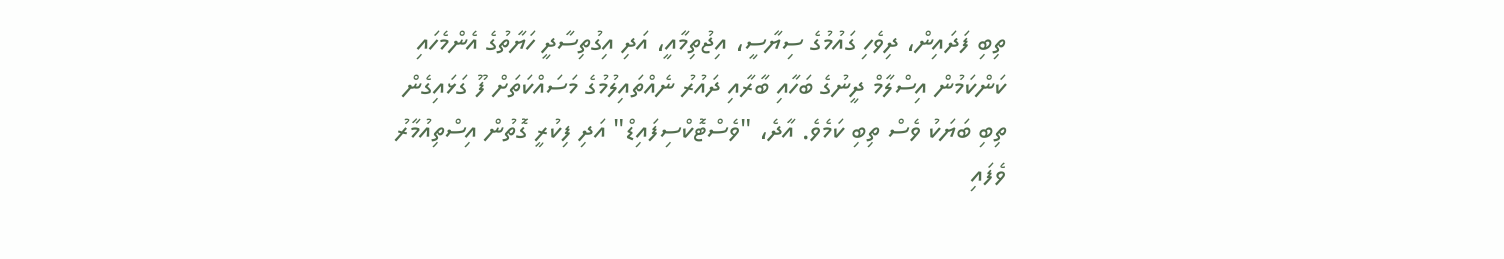ތިބި ފަދައިން، ދިވެހި ގައުމުގެ ސިޔާސީ، އިޖުތިމާއީ، އަދި އިގުތިސާދީ ހަޔާތުގެ އެންމެހައި ކަންކަމުން އިސްލާމް ދީނުގެ ބަހާއި ބާރާއި ދައުރު ނެއްތައިލުމުގެ މަސައްކަތަށް ފޫ ގަޅައިގެން ތިބި ބަޔަކު ވެސް ތިބި ކަމެވެ. އާދެ، "ވެސްޓޮކްސިފައިޑް" އަދި ފިކުރީ ގޮތުން އިސްތިއުމާރު ވެފައި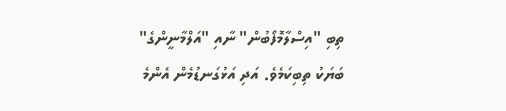ތިބި "އިސްލާމޮފޯބުން" ނާއި "އަލްމާނީންގެ" ބަޔަކު ތިބިކަމެވެ. އަދި އަޅުގަނޑުމެން އެންމެ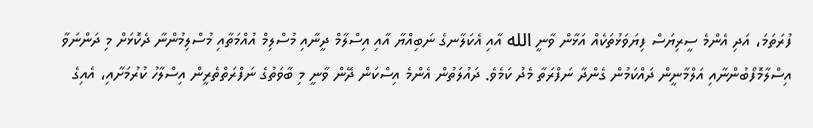ފުރަތަމަ، އަދި އެންމެ ސީރިޔަސް ފިޔަވަޅުތަކެއް އަޅާން ވާނީ الله އާއި އެކަލާނގެ ނަބިއްޔާ އާއި އިސްލާމް ދީނާއި މުސްލިމް އުއްމަތާއި މުސްލިމުންނާ ދެކޮޅަށް މި ދަންނަވާ އިސްލާމޮފޯބުންނާއި އަލްމާނީން ދައްކަމުން ގެންދާ ނަފްރަތާ މެދު ކަމެވެ. ދައުލަތުން އެންމެ އިސްކަން ދޭން ވާނީ މި ބާވަތުގެ ނަފްރަތްތެރީން އިސްލާހު ކުރުމަށާއި، އެއިގެ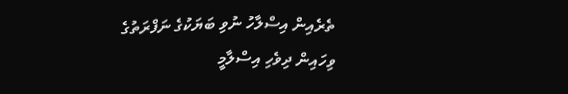ތެރެއިން އިސްލާހު ނުވި ބަޔަކުގެ ނަފްރަތުގެ ވިހައިން ދިވެހި އިސްލާމީ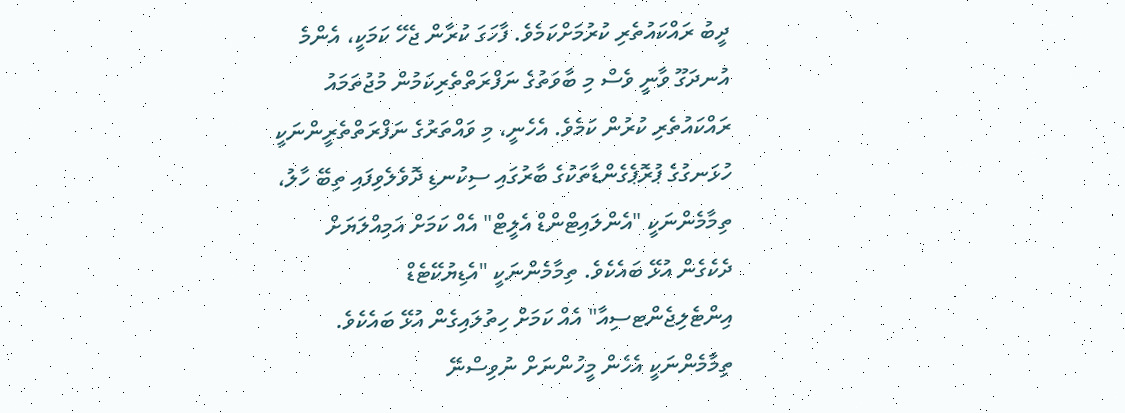ދީބު ރައްކައުތެރި ކުރުމަށްކަމެވެ. ފާހަގަ ކުރާން ޖެހޭ ކަމަކީ، އެންމެ އުނދަގޫ ވާނީ ވެސް މި ބާވަތުގެ ނަފްރަތްތެރިކަމުން މުޖުތަމައު ރައްކައުތެރި ކުރުން ކަމެވެ. އެހެނީ، މި ވައްތަރުގެ ނަފްރަތްތެރީންނަކީ ހުޅަނގުގެ ޕުރޮޕެގެންޑާތަކުގެ ބާރުގައި ސިކުނޑި ދޮވެލެވިފައި ތިބޭ ހާލު، ތިމާމެންނަކީ "އެންލައިޓްންޑް އެލީޓް" އެއް ކަމަށް އަމިއްލަޔަށް ދެކެގެން އުޅޭ ބައެކެވެ. ތިމާމެންނަކީ "އެޑިޔުކޭޓެޑް އިންޓެލިޖެންޓސިއާ" އެއް ކަމަށް ހިތުލައިގެން އުޅޭ ބައެކެވެ. ތިމާމެންނަކީ އެހެން މީހުންނަށް ނުވިސްނޭ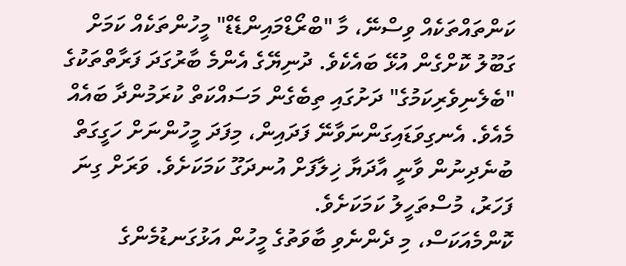ކަންތައްތަކެއް ވިސްނޭ، މާ "ބްރޯޑްމައިންޑެޑް" މީހުންތަކެއް ކަމަށް ގަބޫލު ކޮށްގެން އުޅޭ ބައެކެވެ. ދުނިޔޭގެ އެންމެ ބާރުގަދަ ފަރާތްތަކުގެ "ބެލެނިވެރިކަމުގެ" ދަށުގައި ތިބެގެން މަސައްކަތް ކުރަމުންދާ ބައެއް މެއެވެ. އެނގިވަޑައިގަންނަވާނޭ ފަދައިން، މިފަދަ މީހުންނަށް ހަގީގަތް ބުނެދިނުން ވާނީ އާދަޔާ ޚިލާފަށް އުނދަގޫ ކަމަކަށެވެ. ވަރަށް ގިނަ ފަހަރު، މުސްތަހީލު ކަމަކަށެވެ.
ކޮންމެއަކަސް، މި ދެންނެވި ބާވަތުގެ މީހުން އަޅުގަނޑުމެންގެ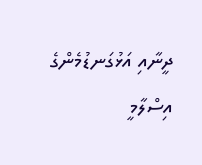ދީނާއި އަޅުގަނޑުމެންގެ އިސްލާމީ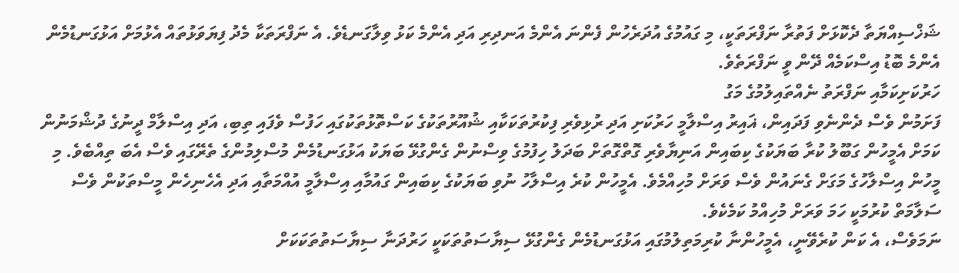ޝަޚްސިއްޔަތާ ދެކޮޅަށް ފަތުރާ ނަފްރަތަކީ، މި ގައުމުގެ އުދަރެހުން ފެންނަ އެންމެ އަނދިރި އަދި އެންމެ ކަޅު ވިލާގަނޑެވެ. އެ ނަފްރަތަކާ މެދު ފިޔަވަޅުތައް އެޅުމަށް އަޅުގަނޑުމެން އެންމެ ބޮޑު އިސްކަމެއް ދޭން ވީ ނަފްރަތެވެ.
ހަރުކަށިކަމާއި ނަފްރަތު ނެއްތައިލުމުގެ މަގު
ފަށަމުން ވެސް ދެންނެވި ފަދައިން، ޣައިރު އިސްލާމީ ހަރުކަށި އަދި ރުޅިވެރި ފިކުރުތަކަކާއި ޝުއޫރުތަކުގެ ކަސްތޮޅުތަކުގައި ހަފުސް ވެފައި ތިބި، އަދި އިސްލާމް ދީނުގެ ދުޝްމަނުން ކަމަށް އެމީހުން ގަބޫލު ކުރާ ބަޔަކުގެ ކިބައިން އަނިޔާވެރި ގޮތްގޮތަށް ބަދަލު ހިފުމުގެ ވިސްނުން ގެންގުޅޭ ބަޔަކު އަޅުގަނޑުމެން މުސްލިމުންގެ ތެރޭގައި ވެސް އެބަ ތިއްބެވެ. މި މީހުން އިސްލާހުގެ މަގަށް ގެނައުން ވެސް ވަރަށް މުހިއްމެވެ. އެމީހުން ކުރެ އިސްލާހު ނުވި ބަޔަކުގެ ކިބައިން ގައުމާއި އިސްލާމީ އުއްމަތާއި އަދި އެހެނިހެން މީސްތަކުން ވެސް ސަލާމަތް ކުރުމަކީ ހަމަ ވަރަށް މުހިއްމު ކަމެކެވެ.
ނަމަވެސް، އެ ކަން ކުރެވޭނީ، އެމީހުންނާ ކުރިމަތިލުމުގައި އަޅުގަނޑުމެން ގެންގުޅޭ ސިޔާސަތުތަކަކީ ހަރުދަނާ ސިޔާސަތުތަކަކަށް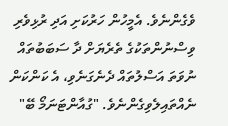ވެގެންނެވެ. އެމީހުން ހަރުކަށި އަދި ރުޅިވެރި ވިސްނުންތަކުގެ ތެރެޔަށް ދާ ސަބަބުތައް ނުވަތަ އަސްލުތައް ދެނެގަނެވި، އެ ކަންކަން ނެއްތައިލެވިގެންނެވެ. "ގުއާންޓަނަމޯ ބޭ"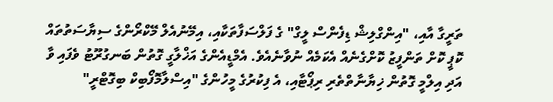ތަރީގާ އާއި، "އިންގްލިޝް ޑިފެންސް ލީގް" ގެ ފަލްސަފާތަކާއި، އިމޭނުއެލް މޭކްރޯންގެ ސިޔާސަތުތައް ކޮޕީ ކޮށް ތަންފީޒު ކޮށްގެނެއް އެކަމެއް ނުވާނެއެވެ. އެމްޑީއެންގެ އަޚްލާގީ ގޮތުން ބަނގުރޫޓު ވެފައި ވާ އަދި އިލްމީ ގޮތުން ޚިޔާނާތްތެރި ރިޕޯޓާއި، އެ ފިކުރުގެ މީހުންގެ "އިސްލާމޮފޯބިކް ބިގޮޓްރީ"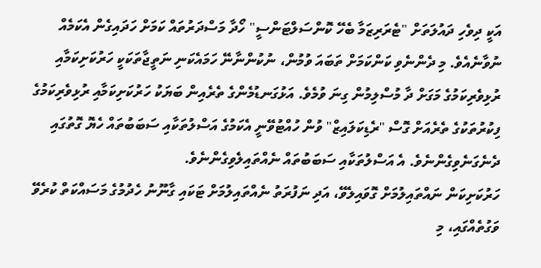އަކީ ދިވެހި ދައުލަތަށް "ޓެރަރިޒަމާ ބެހޭ ކޮންސަލްޓަންސީ" ހޯދާ މަސްދަރުތައް ކަމަށް ހަދައިގެން އެކަމެއް ނުވާނެއެވެ. މި ދެންނެވި ކަންކަމަށް ތަބައަ ވުމުން، ނުކުންނާނޭ ހަމައެކަނި ނަތީޖާތަކަކީ ހަރުކަށިކަމާއި ރުޅިވެރިކަމުގެ މަގަށް ދާ މުސްލިމުން ގިނަ ވުމެވެ. އަޅުގަނޑުމެންގެ ތެރެއިން ބަޔަކު ހަރުކަށިކަމާއި ރުޅިވެރިކަމުގެ ފިކުރުތަކުގެ ތެރެއަށް ގޮސް "ރެޑިކަލައިޒް" ވުން ހުއްޓުވޭނީ އެކަމުގެ އަސްލުތަކާއި ސަބަބުތައް ހެޔޮ ގޮތުގައި ދެނެގަނެވިގެންނެވެ. އެ އަސްލުތަކާއި ސަބަބުތައް ނެއްތައިލެވިގެންނެވެ.
ހަރުކަށިކަން ނައްތައިލުމަށް ގޮވައިލެވޭ، އަދި ނަފުރަތު ނެއްތައިލުމަށް ޓަކައި ގާނޫނު ހެދުމުގެ މަސައްކަތް ކުރެވޭ ވަގުތެއްގައި، މި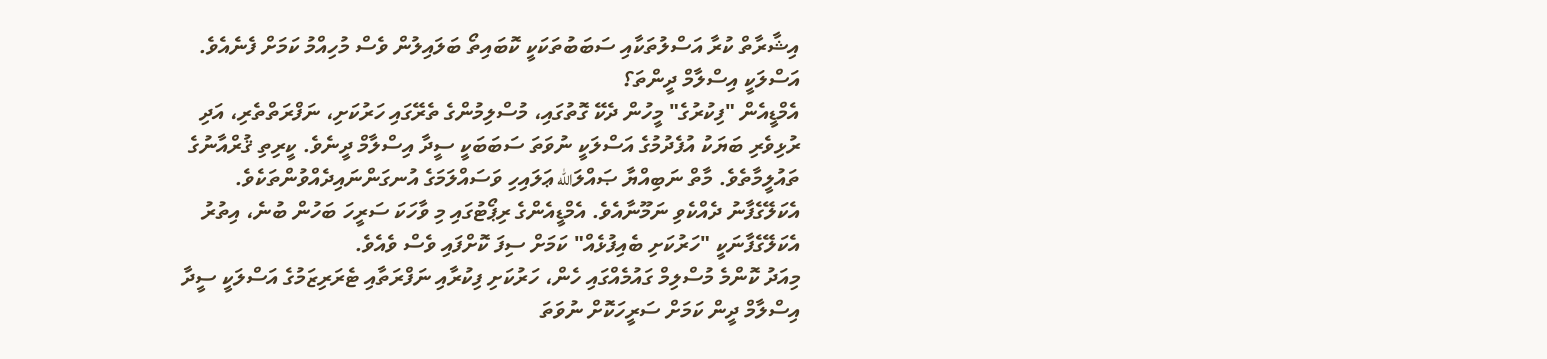އިޝާރާތް ކުރާ އަސްލުތަކާއި ސަބަބުތަކަކީ ކޮބައިތޯ ބަލައިލުން ވެސް މުހިއްމު ކަމަށް ފެނެއެވެ.
އަސްލަކީ އިސްލާމް ދީންތަ؟
އެމްޑީއެން "ފިކުރުގެ" މީހުން ދެކޭ ގޮތުގައި، މުސްލިމުންގެ ތެރޭގައި ހަރުކަށި، ނަފްރަތްތެރި، އަދި ރުޅިވެރި ބަޔަކު އުފެދުމުގެ އަސްލަކީ ނުވަތަ ސަބަބަކީ ސީދާ އިސްލާމް ދީނެވެ. ކީރިތި ޤުރްއާނުގެ ތައުލީމާތެވެ. މާތް ނަބިއްޔާ ޞައްލަالله ޢަލައިހި ވަސައްލަމަގެ އުނގަންނައިދެއްވުންތަކެވެ. އެކަލޭގެފާނު ދެއްކެވި ނަމޫނާއެވެ. އެމްޑީއެންގެ ރިޕޯޓުގައި މި ވާހަކަ ސަރީހަ ބަހުން ބުނެ، އިތުރު އެކަލޭގެފާނަކީ "ހަރުކަށި ބެއިފުޅެއް" ކަމަށް ސިފަ ކޮށްފައި ވެސް ވެއެވެ.
މިއަދު ކޮންމެ މުސްލިމް ގައުމެއްގައި ހެން، ހަރުކަށި ފިކުރާއި ނަފްރަތާއި ޓެރަރިޒަމުގެ އަސްލަކީ ސީދާ އިސްލާމް ދީން ކަމަށް ސަރީހަކޮށް ނުވަތަ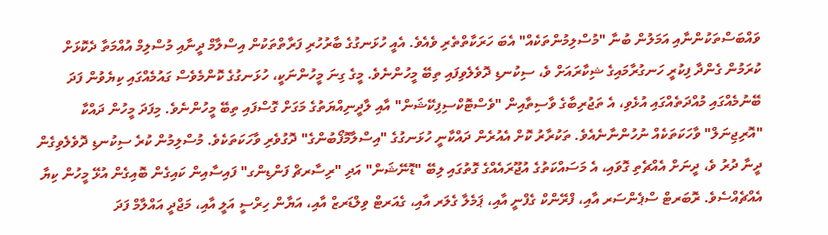ވައްބަސްތަކުންނާއި އަމަލުން ބުނާ "މުސްލިމުންތަކެއް" އެބަ ހަރަކާތްތެރި ވެއެވެ. އެއީ ހުޅަނގުގެ ބާރުހުރި ފަރާތްތަކުން އިސްލާމް ދީނާއި މުސްލިމް އުއްމަތާ ދެކޮޅަށް ކުރަމުން ގެންދާ ފިކުރީ ހަނގުރާމައިގެ ޝިކާރައަށް ވެ، ސިކުނޑި ދޮވެލެވިފައި ތިބޭ މީހުންނެވެ. މީގެ ގިނަ މީހުންނަކީ، ހުޅަނގުގެ ކޮންމެވެސް ގައުމެއްގައި ކިޔެވުން ފަދަ ބޭނުމެއްގައި މުއްދަތެއްގައި އުޅެވި، އެ ތަޖުރިބާގެ ވާސިތާއިން "ވެސްޓޮކްސިފިކޭޝަން" އާއި ލާދީނިއްޔަތުގެ މަގަށް ގޮސްފައި ތިބޭ މީހުންނެވެ. މިފަދަ މީހުން ދައްކާ "އޮރިޖިނަލް" ވާހަކަތަކެއް ނުހުންނާނެއެވެ. ތަކުރާރު ކޮށް އެއުރެން ދައްކާނީ ހުޅަނގުގެ "އިސްލާމޮފޯބުންގެ" ދޮގުވެރި ވާހަކަތަކެވެ. މުސްލިމުން ކުރެ ސިކުނޑި ދޮވެލެވިގެން ދީނާ ދުރު ވެ، ދީނަށް އެއްޗެތި ގޮވައި، އެ މަސައްކަތުގެ އުޖޫރައެއްގެ ގޮތުގައި ލިބޭ "ޑޮނޭޝަން" އަދި "ރިސާރޗް ފަންޑިންގ" ފައިސާއިން ކައިގެން ބޮއިގެން އުޅޭ މީހުން ކިޔާ އެއްޗެއްސެވެ. ރޮބަރޓް ސްޕެންސަރ އާއި، ފްރޭންކް ގެފްނީ އާއި، ޕަމެލާ ގެލަރ އާއި، ގެއަރޓް ވިލްޑަރޒް އާއި، އަޔާން ހިރްސީ އަލީ އާއި، މަޖްދީ އައްލާމް ފަދަ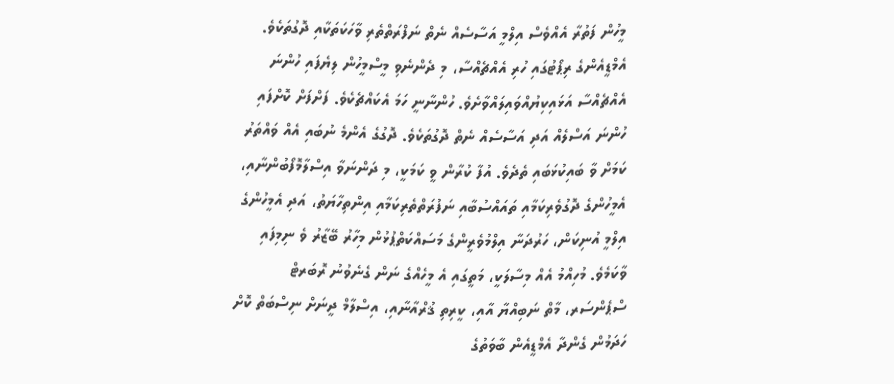މީހުން ފަތުރާ އެއްވެސް އިލްމީ އަސާސެއް ނެތް ނަފްރަތްތެރި ވާހަކަތަކާއި ދޮގުތަކެވެ. އެމްޑީއެންގެ ރިޕޯޓުގައި ހުރި އެއްޗެއްސާ، މި ދެންނެވި މީސްމީހުން ލިޔެފައި ހުންނަ އެއްޗެއްސާ އަޅައިކިޔުއްވައިލައްވާށެވެ. ހުންނާނީ ހަމަ އެކައްޗެކެވެ. ފަށްފަށް ކޮށްފައި ހުންނަ އަސްލެއް އަދި އަސާސެއް ނެތް ދޮގުތަކެވެ. ދޮގުގެ އެންމެ ނުބައި އެއް ވައްތަރު ކަމަށް ވާ ބައިކުޅަބައި ތެދެވެ. އުފާ ކުރާން ވީ ކަމަކީ، މި ދަންނަވާ އިސްލާމޮފޯބުންނާއި، އެމީހުންގެ ދޮގުވެރިކަމާއި ތައައްސުބާއި ނަފުރަތްތެރިކަމާއި އިންތިހާޔަތު، އަދި އެމީހުންގެ އިލްމީ އުނިކަން، ހަރުދަނާ އިލްމުވެރީންގެ މަސައްކަތްޕުޅުން މިހާރު ބޭޒާރު ވެ ނިމިފައި ވާކަމެވެ. މުހިއްމު އެއް މިސާލަކީ، މަތީގައި އެ މީހެއްގެ ނަން ގެނެވުނު ރޮބަރޓް ސްޕެންސަރ، މާތް ނަބިއްޔާ އާއި، ކީރިތި ޤުރްއާނާއި، އިސްލާމް ދީނަށް ނިސްބަތް ކޮށް ހަދަމުން ގެންދާ އެމްޑީއެން ބާވަތުގެ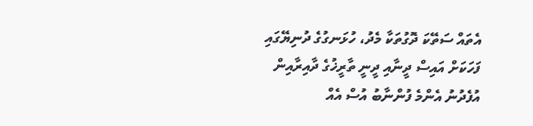އެތައް ސަތޭކަ ދޮގުތަކާ މެދު، ހުޅަނގުގެ ދުނިޔޭގައި ފަހަކަށް އައިސް ދީނާއި ދީނީ ތާރީޚުގެ ދާއިރާއިން އުފެދުނު އެންމެ ފުންނާބު އުސް އެއް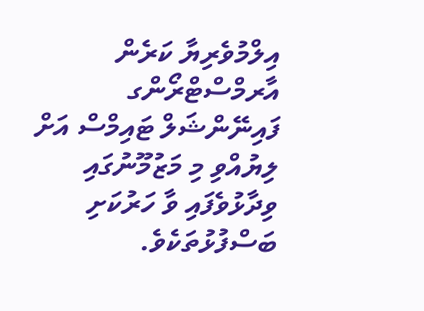އިލްމުވެރިޔާ ކަރެން އާރމްސްޓްރޯންގ ފައިނޭންޝަލް ޓައިމްސް އަށް ލިޔުއްވި މި މަޒުމޫނުގައި ވިދާޅުވެފައި ވާ ހަރުކަށި ބަސްފުޅުތަކެވެ.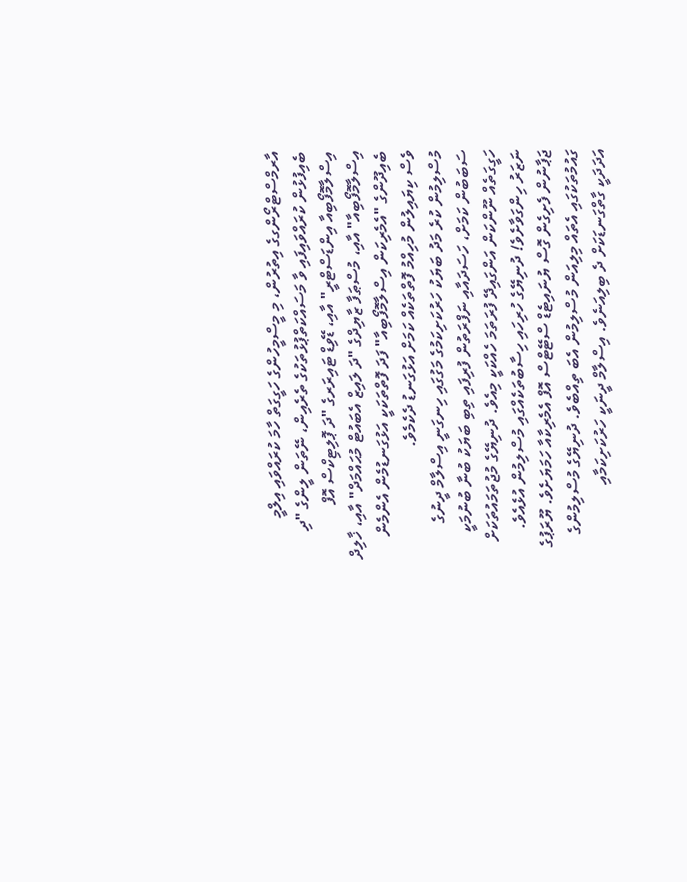އާރމްސްޓްރޯންގގެ އިތުރުން، މި މީސްމީހުންގެ ހަގީގަތް ހާމަ ކުރައްވައި އިލްމީ ބެއިފުޅުން ކުރައްވައިފައި ވާ މަސައްކަތްޕުޅުތަކުގެ ތެރެއިން، ނޭތަން ލީންގެ "ދި އިސްލާމޮފޯބިއާ އިންޑަސްޓްރީ" އާއި، ޑޭވިޑް ޓައިރަރގެ "ދަ ޕޮލިޓިކްސް އޮފް އިސްލާމޮފޯބިއާ" އާއި، މުސްޠަފާ ޒާޔިދްގެ "ދަ ލައިޒް އެބައުޓް މުޙައްމަދް" އާއި، ޚާލިދް ބެއިދޫންގެ "އެމެރިކަން އިސްލާމޮފޯބިއާ" ފަދަ ފޮތްތަކަކީ އަޅުގަނޑުމެން އެންމެން ވެސް ކިޔައިލުން މުހިއްމު ފޮތްތަކެއް ކަމަށް އަޅުގަނޑު ދެކެމެވެ.
މުސްލިމުން ކުރެ މަދު ބަޔަކު ހަރުކަށިކަމުގެ މަގުގައި ހިނގަނީ އިސްލާމް ދީނުގެ ސަބަބުން ކަމަށް، ހަސަދައާއި ނަފްރަތުން ފުރިފައި ތިބި ބަޔަކު ބުނާ ބުނުމަކީ ހަގީގަތެއް ނޫންކަން އަންގައިދޭ ފުރަތަމަ ހެއްކަކީ މިއެވެ. ދުނިޔޭގެ މުޖުތަމައުތަކަށް ނަޒަރު ހިންގަވާށެވެ! ދުނިޔޭގެ ހުރިހައި ހިސާބުތަކެއްގައި މުސްލިމުން އުޅެއެވެ. ޖަޕާނުން ފެށިގެން ގޮސް ޔުނައިޓެޑް ސްޓޭޓްސް އޮފް އެމެރިކާއާ ހަމަޔަށެވެ. ޔޫރަޕުގެ ގައުމުތަކުގައި އެތައް މިލިއަން މުސްލިމުން އެބަ ތިއްބެވެ. ދުނިޔޭގެ މުސްލިމުންގެ އަދަދަކީ ގާތްގަނޑަކަށް ދެ ބިލިއަނެވެ. އިސްލާމް ދީނަކީ ހަރުކަށިކަމާއި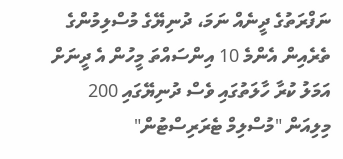ނަފްރަތުގެ ދީނެއް ނަމަ، ދުނިޔޭގެ މުސްލިމުންގެ ތެރެއިން އެންމެ 10 އިންސައްތަ މީހުން އެ ދީނަށް އަމަލު ކުރާ ހާލަތުގައި ވެސް ދުނިޔޭގައި 200 މިލިއަން "މުސްލިމް ޓެރަރިސްޓުން"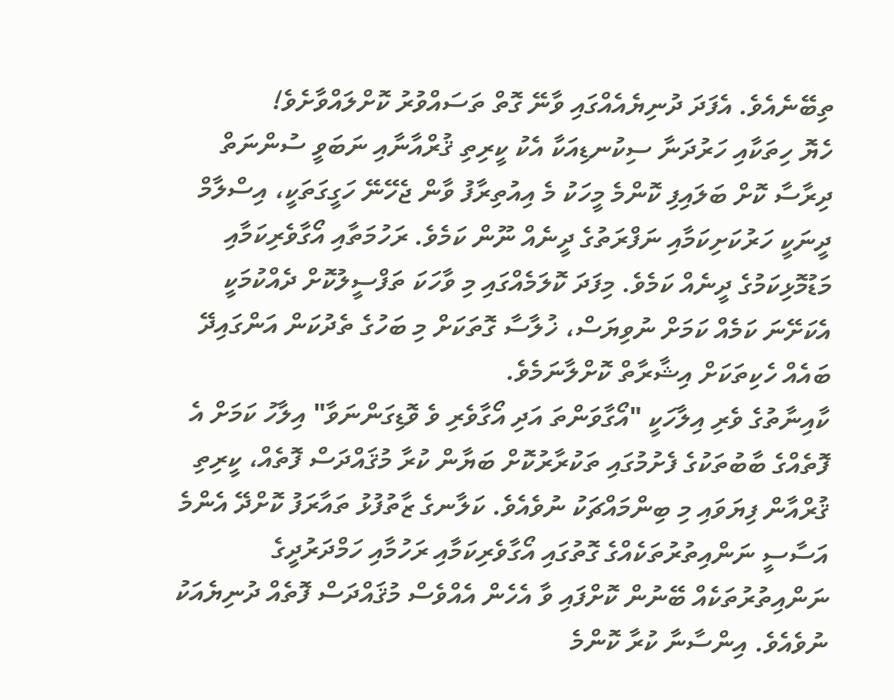ތިބޭނެއެވެ. އެފަދަ ދުނިޔެއެއްގައި ވާނޭ ގޮތް ތަސައްވުރު ކޮށްލައްވާށެވެ!
ހެޔޮ ހިތަކާއި ހަރުދަނާ ސިކުނޑިއަކާ އެކު ކީރިތި ޤުރްއާނާއި ނަބަވީ ސުންނަތް ދިރާސާ ކޮށް ބަލައިފި ކޮންމެ މީހަކު މެ އިއުތިރާފު ވާން ޖެހޭނޭ ހަގީގަތަކީ، އިސްލާމް ދީނަކީ ހަރުކަށިކަމާއި ނަފްރަތުގެ ދީނެއް ނޫން ކަމެވެ. ރަހުމަތާއި އޯގާވެރިކަމާއި މަޑުމޮޅިކަމުގެ ދީނެއް ކަމެވެ. މިފަދަ ކޮލަމެއްގައި މި ވާހަކަ ތަފްސީލުކޮށް ދެއްކުމަކީ އެކަށޭނަ ކަމެއް ކަމަށް ނުވިޔަސް، ޚުލާސާ ގޮތަކަށް މި ބަހުގެ ތެދުކަން އަންގައިދޭ ބައެއް ހެކިތަކަށް އިޝާރާތް ކޮށްލާނަމެވެ.
ކާއިނާތުގެ ވެރި އިލާހަކީ "އޯގާވަންތަ އަދި އޯގާވެރި ވެ ވޮޑިގަންނަވާ" އިލާހު ކަމަށް އެ ފޮތެއްގެ ބާބުތަކުގެ ފެށުމުގައި ތަކުރާރުކޮށް ބަޔާން ކުރާ މުޤައްދަސް ފޮތެއް، ކީރިތި ޤުރްއާން ފިޔަވައި މި ބިންމައްޗަކު ނުވެއެވެ. ކަލާނގެ ޒާތުފުޅު ތައާރަފު ކޮށްދޭ އެންމެ އަސާސީ ނަންއިތުރުތަކެއްގެ ގޮތުގައި އޯގާވެރިކަމާއި ރަހުމާއި ހަމްދަރުދީގެ ނަންއިތުރުތަކެއް ބޭނުން ކޮށްފައި ވާ އެހެން އެއްވެސް މުޤައްދަސް ފޮތެއް ދުނިޔެއަކު ނުވެއެވެ. އިންސާނާ ކުރާ ކޮންމެ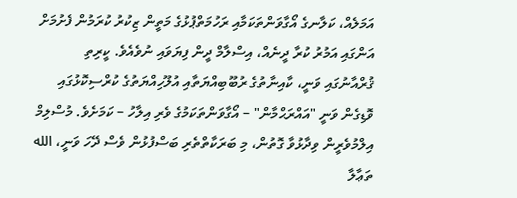އަމަލެއް، ކަލާނގެ އޯގާވަންތަކަމާއި ރަހުމަތްޕުޅުގެ މަތީން ޒިކުރު ކުރަމުން ފެށުމަށް އަންގައި އަމުރު ކުރާ ދީނެއް، އިސްލާމް ދީން ފިޔަވައި ނުވެއެވެ. ކީރިތި ޤުރްއާނުގައި ވަނީ، ކާއިނާތުގެ ރުބޫބިއްޔަތާއި އުލޫހިއްޔަތުގެ ކުރްސިކޮޅުގައި ވޮޑިގެން ވަނީ "އައްރަޙްމާން" – އޯގާވަންތަކަމުގެ ވެރި އިލާހު – ކަމަށެވެ. މުސްލިމް އިލްމުވެރީން ވިދާޅުވާ ގޮތުން، މި ބަރަކާތްތެރި ބަސްފުޅުން ވެސް ދޭހަ ވަނީ، الله ތަޢާލާ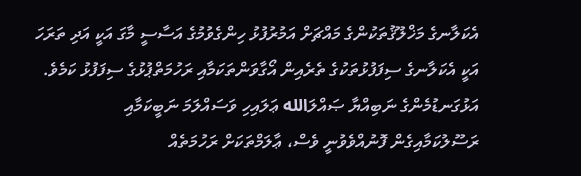އެކަލާނގެ މަޚްލޫޤުތަކުންގެ މައްޗަށް އަމުރުފުޅު ހިންގެވުމުގެ އަސާސީ މާގަ އަކީ އަދި ތަރަހަ އަކީ އެކަލާނގެ ސިފަފުޅުތަކުގެ ތެރެއިން އޯގާވަންތަކަމާއި ރަހުމަތްޕުޅުގެ ސިފަފުޅު ކަމެވެ. އަޅުގަނޑުމެންގެ ނަބިއްޔާ ޞައްލަالله ޢަލައިހި ވަސައްލަމަ ނަބީކަމާއި ރަސޫލުކަމާއިގެން ފޮނުއްވެވުނީ ވެސް، ޢާލަމްތަކަށް ރަހުމަތެއް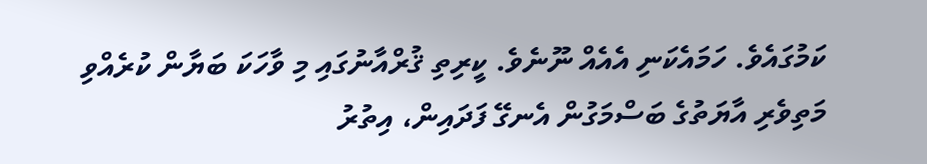ކަމުގައެވެ. ހަމައެކަނި އެއެއް ނޫނެވެ. ކީރިތި ޤުރްއާނުގައި މި ވާހަކަ ބަޔާން ކުރެއްވި މަތިވެރި އާޔަތުގެ ބަސްމަގުން އެނގޭ ފަދައިން، އިތުރު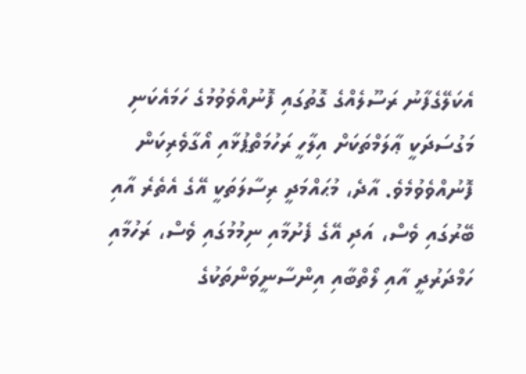އެކަލޭގެފާނު ރަސޫލެއްގެ ގޮތުގައި ފޮނުއްވެވުމުގެ ހަމައެކަނި މަގުސަދަކީ ޢާލަމްތަކަށް އިލާހީ ރަހުމަތްޕުޅާއި އޯގާވެރިކަން ފޮނުއްވެވުމެވެ. އާދެ، މުޙައްމަދީ ރިސާލަތަކީ އޭގެ އެތެރެ އާއި ބޭރުގައި ވެސް، އަދި އޭގެ ފެށުމާއި ނިމުމުގައި ވެސް، ރަހުމާއި ހަމްދަރުދީ އާއި ލޯތްބާއި އިންސާނީވަންތަކުގެ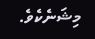މިޝަނެކެވެ.